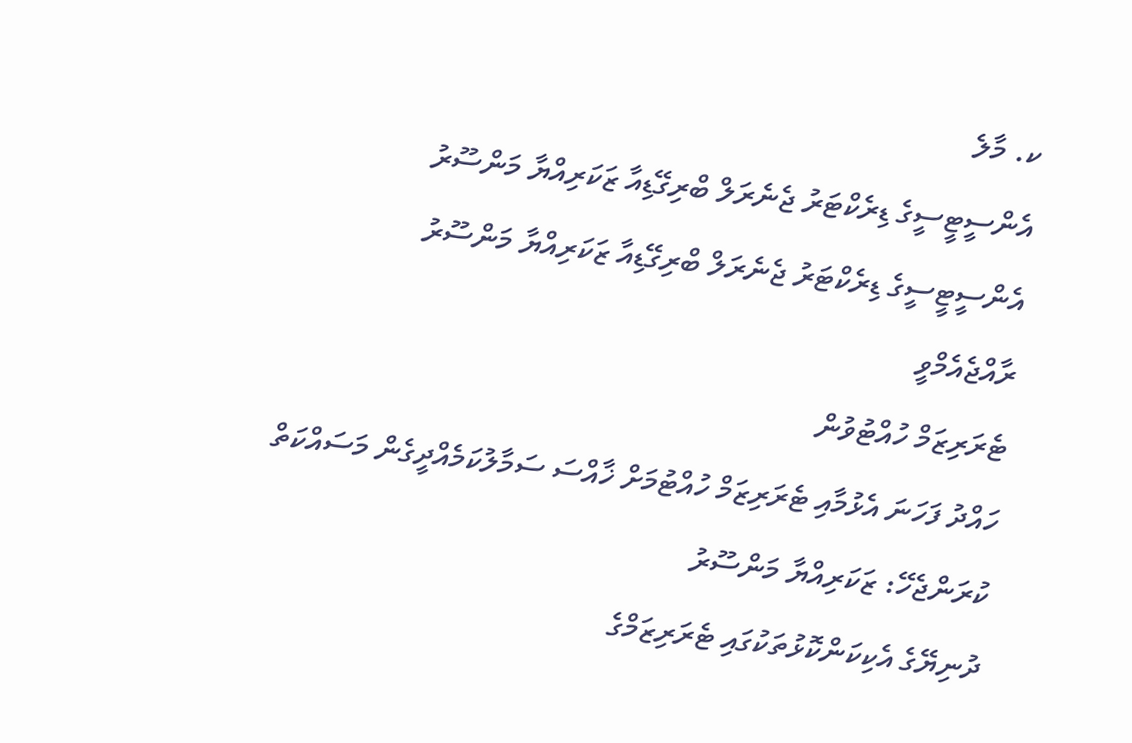ކ. މާލެ
އެންސީޓީސީގެ ޑިރެކްޓަރު ޖެނެރަލް ބްރިގޭޑިއާ ޒަކަރިއްޔާ މަންސޫރު
އެންސީޓީސީގެ ޑިރެކްޓަރު ޖެނެރަލް ބްރިގޭޑިއާ ޒަކަރިއްޔާ މަންސޫރު
ރާއްޖެއެމްވީ
ޓެރަރިޒަމް ހުއްޓުވުން
ހައްދު ފަހަނަ އެޅުމާއި ޓެރަރިޒަމް ހުއްޓުމަށް ޚާއްސަ ސަމާލުކަމެއްދީގެން މަސައްކަތް ކުރަންޖެހޭ: ޒަކަރިއްޔާ މަންސޫރު
ދުނިޔޭގެ އެކިކަންކޮޅުތަކުގައި ޓެރަރިޒަމްގެ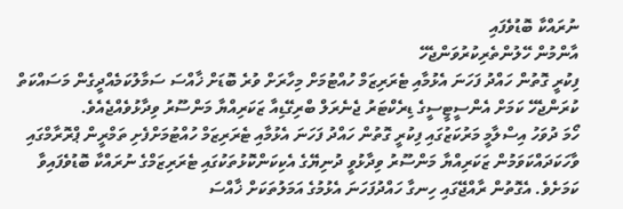ނުރައްކާ ބޮޑުވެފައި
އާންމުން ހޭލުންތެރިކުރުވަންޖެހޭ
ފިކުރީ ގޮތުން ހައްދު ފަހަނަ އެޅުމާއި ޓެރަރިޒަމް ހުއްޓުމަށް މިހާރަށް ވުރެ ބޮޑަށް ޚާއްސަ ސަމާލުކަމެއްދީގެން މަސައްކަތް ކުރަންޖެހޭ ކަމަށް އެންސީޓީސީގެ ޑިރެކްޓަރު ޖެނެރަލް ބްރިގޭޑިއާ ޒަކަރިއްޔާ މަންސޫރު ވިދާޅުވެއްޖެއެވެ.
ހޯމަ ދުވަހު އިސްލާމީ މަރުކަޒުގައި ފިކުރީ ގޮތުން ހައްދު ފަހަނަ އެޅުމާއި ޓެރަރިޒަމް ހުއްޓުމަށްފެށި ތަމްރީން ޕްރޮރާމްގައި ވާހަކަދައްކަވަމުން ޒަކަރިއްޔާ މަންސޫރު ވިދާޅުވީ ދުނިޔޭގެ އެކިކަންކޮޅުތަކުގައި ޓެރަރިޒަމްގެ ނުރައްކާ ބޮޑުވެފައިވާ ކަމަށެވެ. އެގޮތުން ރާއްޖޭގައި ހިނގާ ހައްދުފަހަނަ އެޅުމުގެ އަމަލުތަކަށް ޚާއްސަ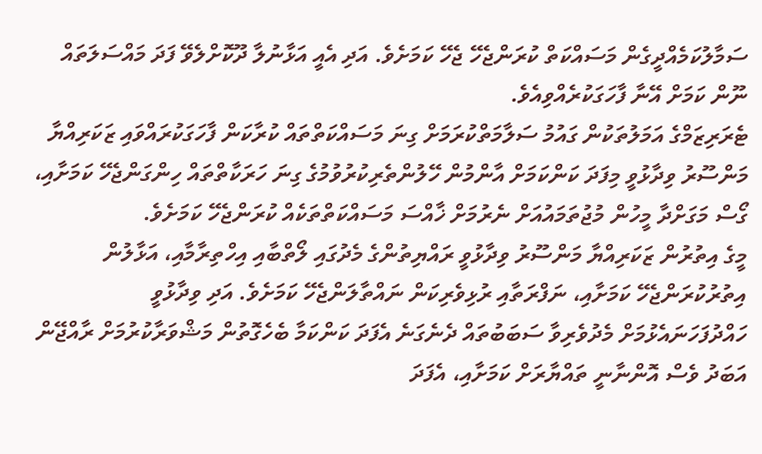ސަމާލުކަމެއްދީގެން މަސައްކަތް ކުރަންޖެހޭ ޖެހޭ ކަމަށެވެ. އަދި އެއީ އަޅާނުލާ ދޫކޮށްލެވޭ ފަދަ މައްސަލަތައް ނޫން ކަމަށް އޭނާ ފާހަގަކުރެއްވިއެވެ.
ޓެރަރިޒަމްގެ އަމަލުތަކުން ގައުމު ސަލާމަތްކުރަމަށް ގިނަ މަސައްކަތްތައް ކުރާކަން ފާހަގަކުރައްވައި ޒަކަރިއްޔާ މަންސޫރު ވިދާޅުވީ މިފަދަ ކަންކަމަށް އާންމުން ހޭލުންތެރިކުރުވުމުގެ ގިނަ ހަރަކާތްތައް ހިންގަންޖެހޭ ކަމަށާއި، ގޯސް މަގަށްދާ މީހުން މުޖުތަމައުއަށް ނެރުމަށް ޚާއްސަ މަސައްކަތްތަކެއް ކުރަންޖެހޭ ކަމަށެވެ.
މީގެ އިތުރުން ޒަކަރިއްޔާ މަންސޫރު ވިދާޅުވީ ރައްޔިތުންގެ މެދުގައި ލޯތްބާއި އިހްތިރާމާއި، އަޅާލުން އިތުރުކުރަންޖެހޭ ކަމަށާއި، ނަފްރަތާއި ރުޅިވެރިކަން ނައްތާލަންޖެހޭ ކަމަށެވެ. އަދި ވިދާޅުވީ ހައްދުފަހަނައެޅުމަށް މެދުވެރިވާ ސަބަބުތައް ދެނެގަނެ އެފަދަ ކަންކަމާ ބެހެގޮތުން މަޝްވަރާކުރުމަށް ރާއްޖޭން އަބަދު ވެސް އޮންނާނީ ތައްޔާރަށް ކަމަށާއި، އެފަދަ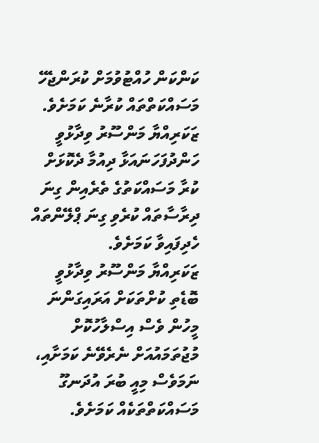ކަންކަން ހުއްޓުވުމަށް ކުރަންޖެހޭ މަސައްކަތްތައް ކުރާނެ ކަމަށެވެ.
ޒަކަރިއްޔާ މަންސޫރު ވިދާޅުވީ ހަންދުފަހަނައަޅާ ދިއުމާ ދެކޮޅަށް ކުރާ މަސައްކަތުގެ ތެރެއިން ގިނަ ދިރާސާތައް ކުރެވި ގިނަ ޕްލޭންތައް ހެދިފައިވާ ކަމަށެވެ.
ޒަކަރިއްޔާ މަންސޫރު ވިދާޅުވީ ބޮޑެތި ކުށްތަކަށް އަރައިގަންނަ މީހުން ވެސް އިސްލާހުކޮށް މުޖުތަމައުއަށް ނެރެވޭނެ ކަމަށާއި، ނަމަވެސް މިއީ ބުރަ އުދަނގޫ މަސައްކަތްތަކެއް ކަމަށެވެ.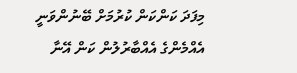މިފަދަ ކަންކަން ކުރުމަށް ބޭނުންވަނީ އެއްމެންގެ އެއްބާރުލުން ކަން އޭނާ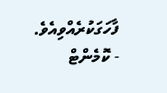ފާހަގަކުރެއްވިއެވެ.
- ކޮމެންޓް